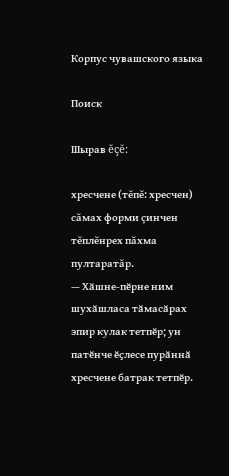Корпус чувашского языка

Поиск

Шырав ĕçĕ:

хресчене (тĕпĕ: хресчен) сăмах форми çинчен тĕплĕнрех пăхма пултаратăр.
— Хӑшне-пӗрне ним шухӑшласа тӑмасӑрах эпир кулак тетпӗр; ун патӗнче ӗҫлесе пурӑннӑ хресчене батрак тетпӗр.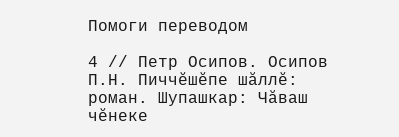Помоги переводом

4 // Петр Осипов. Осипов П.Н. Пиччӗшӗпе шӑллӗ: роман. Шупашкар: Чӑваш чӗнеке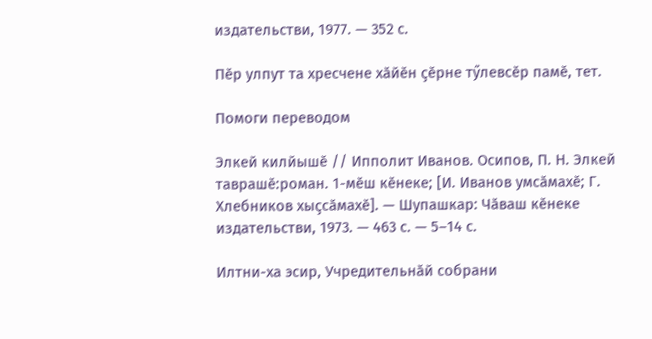издательстви, 1977. — 352 с.

Пӗр улпут та хресчене хӑйӗн ҫӗрне тӳлевсӗр памӗ, тет.

Помоги переводом

Элкей килйышӗ // Ипполит Иванов. Осипов, П. Н. Элкей таврашӗ:роман. 1-мӗш кӗнеке; [И. Иванов умсӑмахӗ; Г. Хлебников хыҫсӑмахӗ]. — Шупашкар: Чӑваш кӗнеке издательстви, 1973. — 463 с. — 5–14 с.

Илтни-ха эсир, Учредительнӑй собрани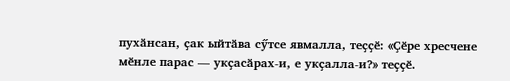пухӑнсан, ҫак ыйтӑва сӳтсе явмалла, теҫҫӗ: «Ҫӗре хресчене мӗнле парас — укҫасӑрах-и, е укҫалла-и?» теҫҫӗ.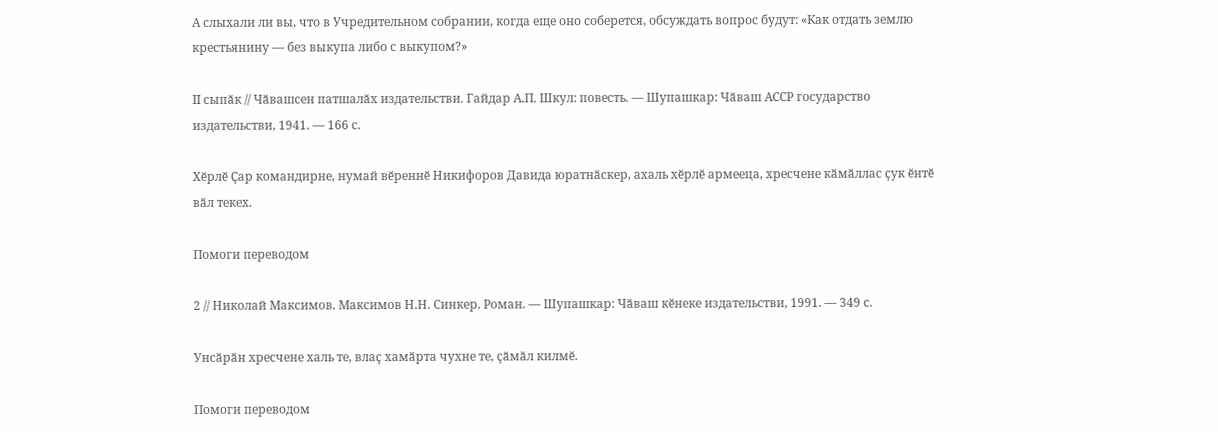А слыхали ли вы, что в Учредительном собрании, когда еще оно соберется, обсуждать вопрос будут: «Как отдать землю крестьянину — без выкупа либо с выкупом?»

II сыпӑк // Чӑвашсен патшалӑх издательстви. Гайдар А.П. Шкул: повесть. — Шупашкар: Чӑваш АССР государство издательстви, 1941. — 166 с.

Хӗрлӗ Ҫар командирне, нумай вӗреннӗ Никифоров Давида юратнӑскер, ахаль хӗрлӗ армееца, хресчене кӑмӑллас ҫук ӗнтӗ вӑл текех.

Помоги переводом

2 // Николай Максимов. Максимов Н.Н. Синкер. Роман. — Шупашкар: Чӑваш кӗнеке издательстви, 1991. — 349 с.

Унсӑрӑн хресчене халь те, влаҫ хамӑрта чухне те, ҫӑмӑл килмӗ.

Помоги переводом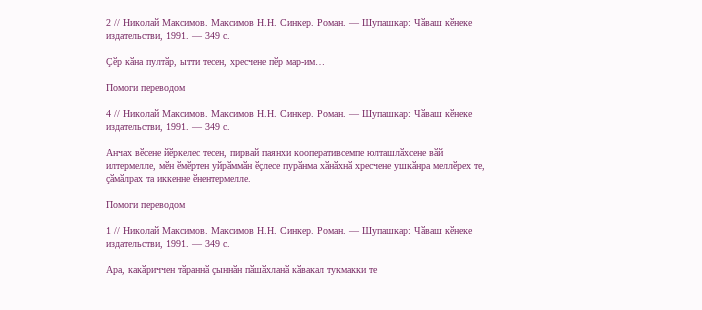2 // Николай Максимов. Максимов Н.Н. Синкер. Роман. — Шупашкар: Чӑваш кӗнеке издательстви, 1991. — 349 с.

Ҫӗр кӑна пултӑр, ытти тесен, хресчене пӗр мар-им…

Помоги переводом

4 // Николай Максимов. Максимов Н.Н. Синкер. Роман. — Шупашкар: Чӑваш кӗнеке издательстви, 1991. — 349 с.

Анчах вӗсене йӗркелес тесен, пирвай паянхи кооперативсемпе юлташлӑхсене вӑй илтермелле, мӗн ӗмӗртен уйрӑммӑн ӗҫлесе пурӑнма хӑнӑхнӑ хресчене ушкӑнра меллӗрех те, ҫӑмӑлрах та иккенне ӗнентермелле.

Помоги переводом

1 // Николай Максимов. Максимов Н.Н. Синкер. Роман. — Шупашкар: Чӑваш кӗнеке издательстви, 1991. — 349 с.

Ара, какӑриччен тӑраннӑ ҫыннӑн пӑшӑхланӑ кӑвакал тукмакки те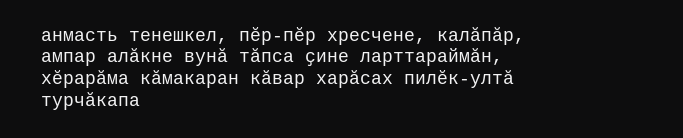анмасть тенешкел, пӗр-пӗр хресчене, калӑпӑр, ампар алӑкне вунӑ тӑпса ҫине ларттараймӑн, хӗрарӑма кӑмакаран кӑвар харӑсах пилӗк-ултӑ турчӑкапа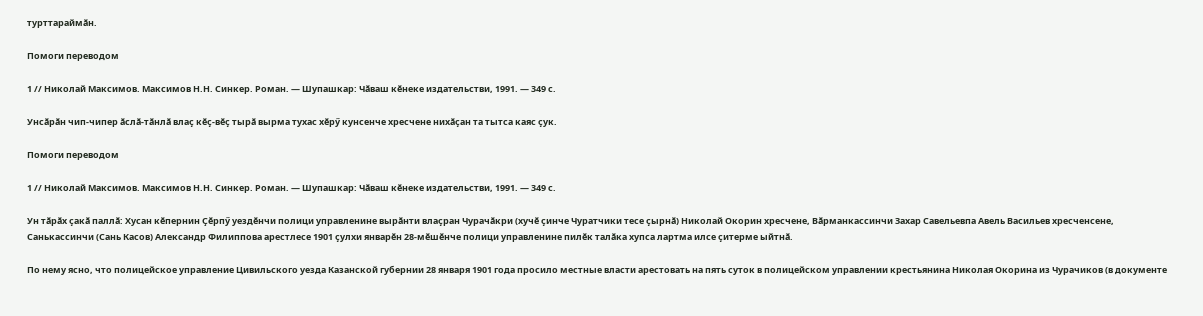турттараймӑн.

Помоги переводом

1 // Николай Максимов. Максимов Н.Н. Синкер. Роман. — Шупашкар: Чӑваш кӗнеке издательстви, 1991. — 349 с.

Унсӑрӑн чип-чипер ӑслӑ-тӑнлӑ влаҫ кӗҫ-вӗҫ тырӑ вырма тухас хӗрӳ кунсенче хресчене нихӑҫан та тытса каяс ҫук.

Помоги переводом

1 // Николай Максимов. Максимов Н.Н. Синкер. Роман. — Шупашкар: Чӑваш кӗнеке издательстви, 1991. — 349 с.

Ун тӑрӑх ҫакӑ паллӑ: Хусан кӗпернин Ҫӗрпӳ уездӗнчи полици управленине вырӑнти влаҫран Чурачӑкри (хучӗ ҫинче Чуратчики тесе ҫырнӑ) Николай Окорин хресчене, Вӑрманкассинчи Захар Савельевпа Авель Васильев хресченсене, Санькассинчи (Сань Касов) Александр Филиппова арестлесе 1901 ҫулхи январӗн 28-мӗшӗнче полици управленине пилӗк талӑка хупса лартма илсе ҫитерме ыйтнӑ.

По нему ясно, что полицейское управление Цивильского уезда Казанской губернии 28 января 1901 года просило местные власти арестовать на пять суток в полицейском управлении крестьянина Николая Окорина из Чурачиков (в документе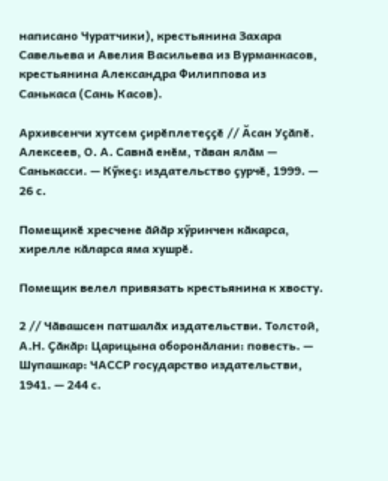написано Чуратчики), крестьянина Захара Савельева и Авелия Васильева из Вурманкасов, крестьянина Александра Филиппова из Санькаса (Сань Касов).

Архивсенчи хутсем ҫирӗплетеҫҫӗ // Ӑсан Уҫӑпӗ. Алексеев, О. А. Савнӑ енӗм, тӑван ялӑм — Санькасси. — Кӳкеҫ: издательство ҫурчӗ, 1999. — 26 с.

Помещикӗ хресчене ӑйӑр хӳринчен кӑкарса, хирелле кӑларса яма хушрӗ.

Помещик велел привязать крестьянина к хвосту.

2 // Чӑвашсен патшалӑх издательстви. Толстой, А.Н. Ҫӑкӑр: Царицына оборонӑлани: повесть. — Шупашкар: ЧАССР государство издательстви, 1941. — 244 с.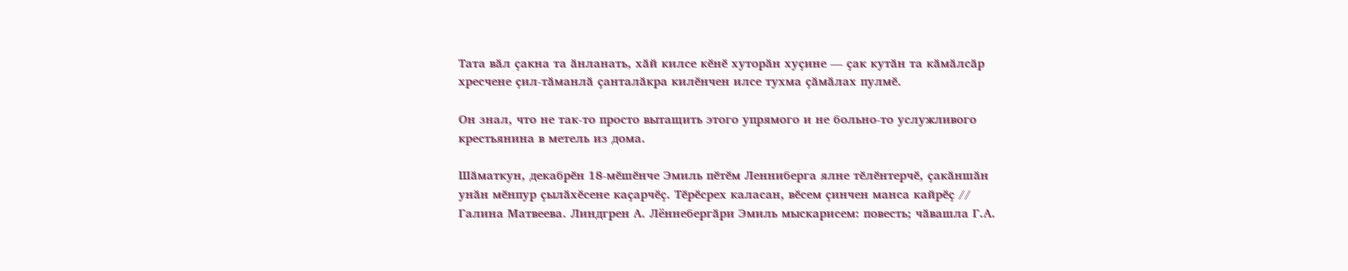Тата вӑл ҫакна та ӑнланать, хӑй килсе кӗнӗ хуторӑн хуҫине — ҫак кутӑн та кӑмӑлсӑр хресчене ҫил-тӑманлӑ ҫанталӑкра килӗнчен илсе тухма ҫӑмӑлах пулмӗ.

Он знал, что не так-то просто вытащить этого упрямого и не больно-то услужливого крестьянина в метель из дома.

Шӑматкун, декабрӗн 18-мӗшӗнче Эмиль пӗтӗм Ленниберга ялне тӗлӗнтерчӗ, ҫакӑншӑн унӑн мӗнпур ҫылӑхӗсене каҫарчӗҫ. Тӗрӗсрех каласан, вӗсем ҫинчен манса кайрӗҫ // Галина Матвеева. Линдгрен А. Лённебергӑри Эмиль мыскарисем: повесть; чӑвашла Г.А.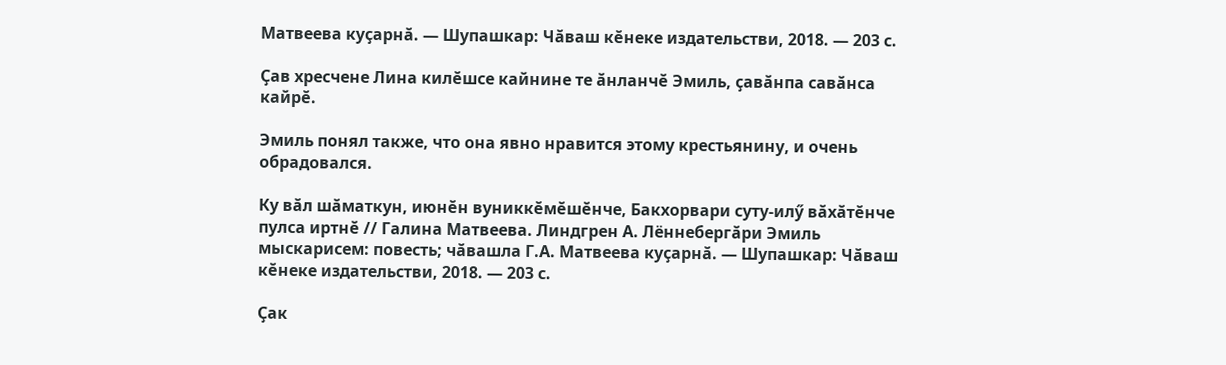Матвеева куҫарнӑ. — Шупашкар: Чӑваш кӗнеке издательстви, 2018. — 203 с.

Ҫав хресчене Лина килӗшсе кайнине те ӑнланчӗ Эмиль, ҫавӑнпа савӑнса кайрӗ.

Эмиль понял также, что она явно нравится этому крестьянину, и очень обрадовался.

Ку вӑл шӑматкун, июнӗн вуниккӗмӗшӗнче, Бакхорвари суту-илӳ вӑхӑтӗнче пулса иртнӗ // Галина Матвеева. Линдгрен А. Лённебергӑри Эмиль мыскарисем: повесть; чӑвашла Г.А. Матвеева куҫарнӑ. — Шупашкар: Чӑваш кӗнеке издательстви, 2018. — 203 с.

Ҫак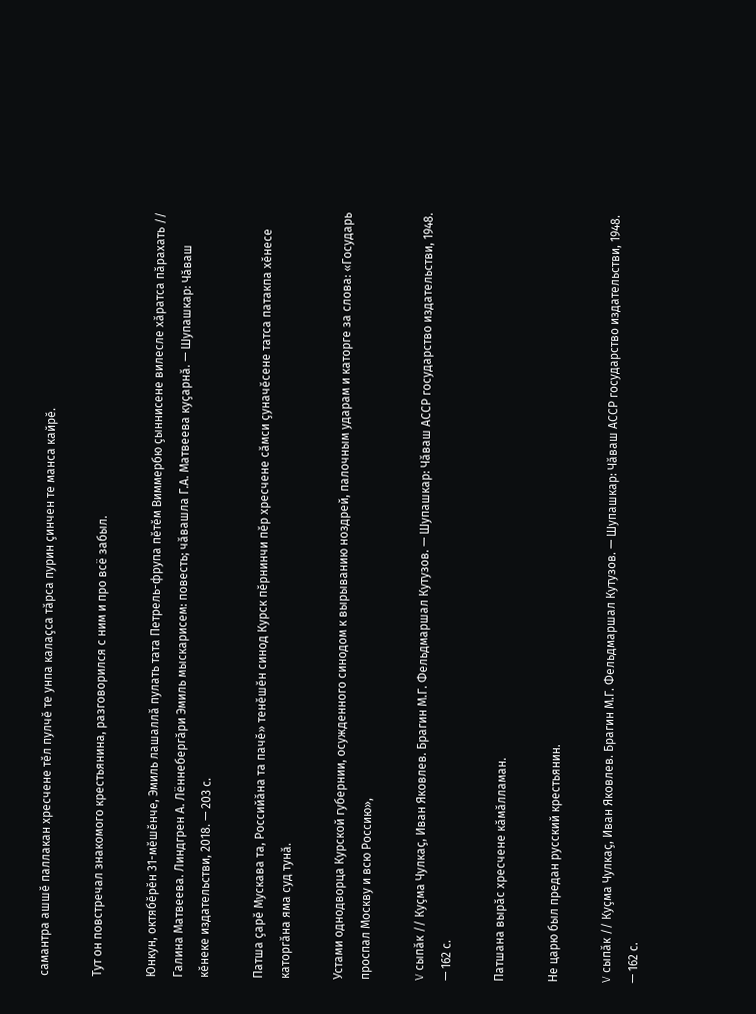самантра ашшӗ паллакан хресчене тӗл пулчӗ те унпа калаҫса тӑрса пурин ҫинчен те манса кайрӗ.

Тут он повстречал знакомого крестьянина, разговорился с ним и про всё забыл.

Юнкун, октябӗрӗн 31-мӗшӗнче, Эмиль лашаллӑ пулать тата Петрель-фрупа пӗтӗм Виммербю ҫыннисене вилесле хӑратса пӑрахать // Галина Матвеева. Линдгрен А. Лённебергӑри Эмиль мыскарисем: повесть; чӑвашла Г.А. Матвеева куҫарнӑ. — Шупашкар: Чӑваш кӗнеке издательстви, 2018. — 203 с.

Патша ҫарӗ Мускава та, Российӑна та пачӗ» тенӗшӗн синод Курск пӗрнинчи пӗр хресчене сӑмси ҫуначӗсене татса патакпа хӗнесе каторгӑна яма суд тунӑ.

Устами однодворца Курской губернии, осужденного синодом к вырыванию ноздрей, палочным ударам и каторге за слова: «Государь проспал Москву и всю Россию»,

V сыпӑк // Куҫма Чулкаҫ, Иван Яковлев. Брагин М.Г. Фельдмаршал Кутузов. — Шупашкар: Чӑваш АССР государство издательстви, 1948. — 162 с.

Патшана вырӑс хресчене кӑмӑлламан.

Не царю был предан русский крестьянин.

V сыпӑк // Куҫма Чулкаҫ, Иван Яковлев. Брагин М.Г. Фельдмаршал Кутузов. — Шупашкар: Чӑваш АССР государство издательстви, 1948. — 162 с.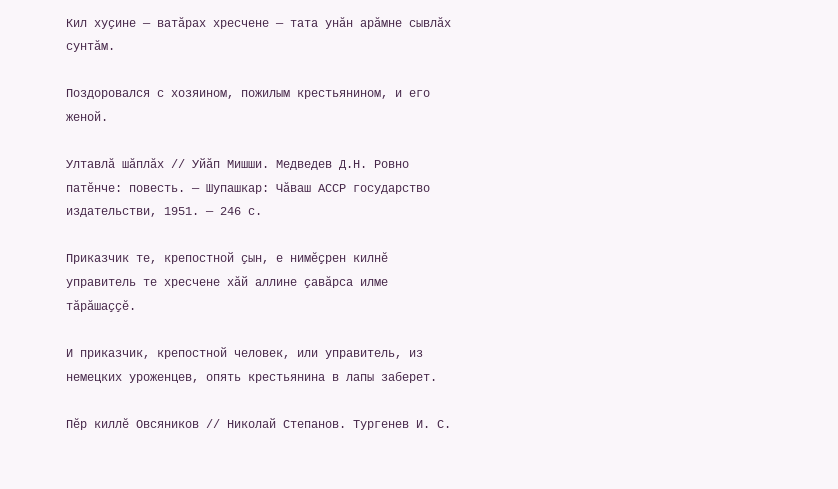Кил хуҫине — ватӑрах хресчене — тата унӑн арӑмне сывлӑх сунтӑм.

Поздоровался с хозяином, пожилым крестьянином, и его женой.

Ултавлӑ шӑплӑх // Уйӑп Мишши. Медведев Д.Н. Ровно патӗнче: повесть. — Шупашкар: Чӑваш АССР государство издательстви, 1951. — 246 с.

Приказчик те, крепостной ҫын, е нимӗҫрен килнӗ управитель те хресчене хӑй аллине ҫавӑрса илме тӑрӑшаҫҫӗ.

И приказчик, крепостной человек, или управитель, из немецких уроженцев, опять крестьянина в лапы заберет.

Пӗр киллӗ Овсяников // Николай Степанов. Тургенев И. С.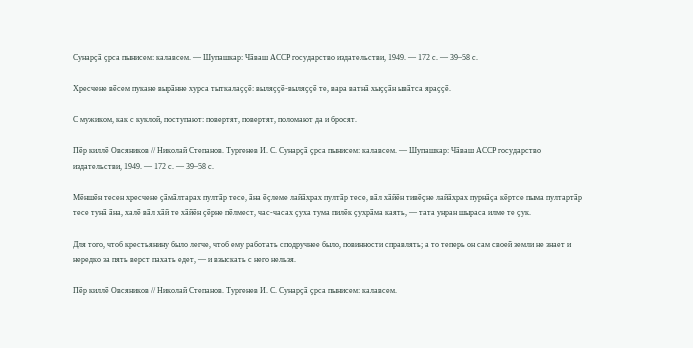Сунарҫӑ ҫрса пынисем: калавсем. — Шупашкар: Чӑваш АССР государство издательстви, 1949. — 172 с. — 39–58 с.

Хресчене вӗсем пукане вырӑнне хурса тыткалаҫҫӗ: выляҫҫӗ-выляҫҫӗ те, вара ватнӑ хыҫҫӑн ывӑтса яраҫҫӗ.

С мужиком, как с куклой, поступают: повертят, повертят, поломают да и бросят.

Пӗр киллӗ Овсяников // Николай Степанов. Тургенев И. С. Сунарҫӑ ҫрса пынисем: калавсем. — Шупашкар: Чӑваш АССР государство издательстви, 1949. — 172 с. — 39–58 с.

Мӗншӗн тесен хресчене ҫӑмӑлтарах пултӑр тесе, ӑна ӗҫлеме лайӑхрах пултӑр тесе, вӑл хӑйӗн тивӗҫне лайӑхрах пурнӑҫа кӗртсе пыма пултартӑр тесе тунӑ ӑна, халӗ вӑл хӑй те хӑйӗн ҫӗрне пӗлмест, час-часах ҫуха тума пилӗк ҫухрӑма каять, — тата унран шыраса илме те ҫук.

Для того, чтоб крестьянину было легче, чтоб ему работать сподручнее было, повинности справлять; а то теперь он сам своей земли не знает и нередко за пять верст пахать едет, — и взыскать с него нельзя.

Пӗр киллӗ Овсяников // Николай Степанов. Тургенев И. С. Сунарҫӑ ҫрса пынисем: калавсем.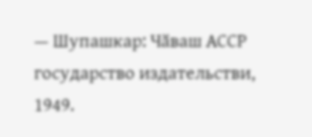— Шупашкар: Чӑваш АССР государство издательстви, 1949.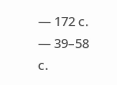— 172 с. — 39–58 с.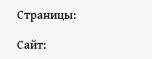Страницы:

Сайт: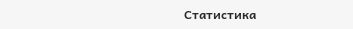Статистика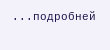...подробней